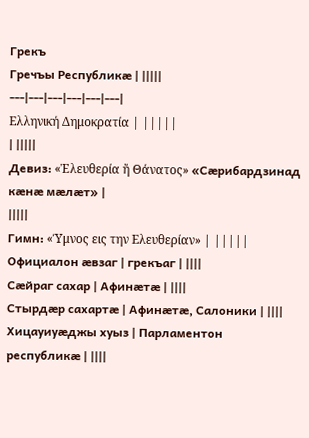Грекъ
Гречъы Республикæ | |||||
---|---|---|---|---|---|
Ελληνική Δημοκρατία | |||||
| |||||
Девиз: «Ἐλευθερία ἤ Θάνατος» «Сæрибардзинад кæнæ мæлæт» |
|||||
Гимн: «Ύμνος εις την Ελευθερίαν» | |||||
Официалон æвзаг | грекъаг | ||||
Сæйраг сахар | Афинæтæ | ||||
Стырдæр сахартæ | Афинæтæ, Салоники | ||||
Хицауиуæджы хуыз | Парламентон республикæ | ||||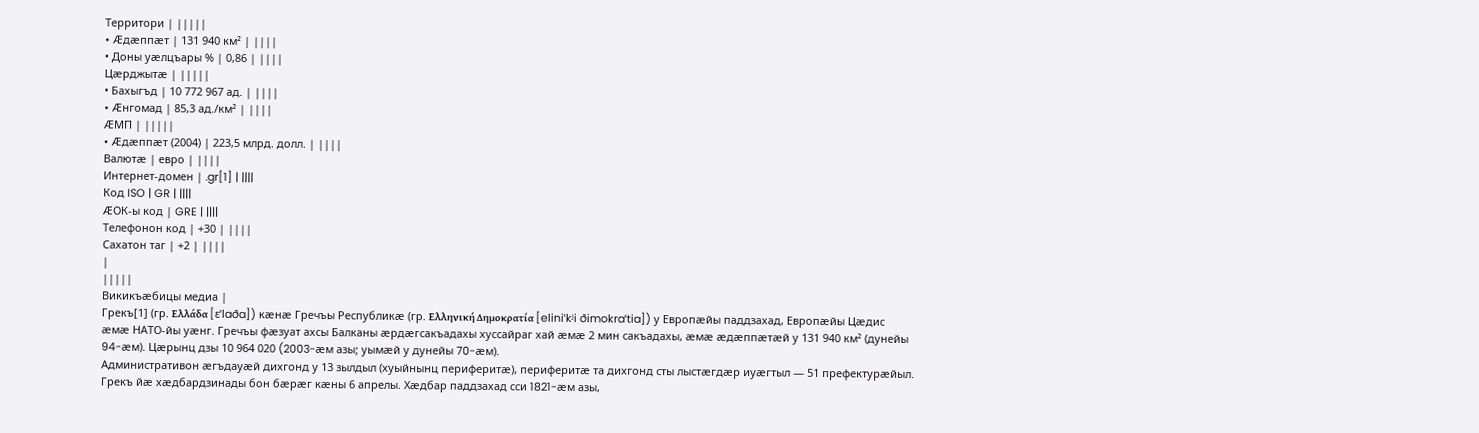Территори | |||||
• Æдæппæт | 131 940 км² | ||||
• Доны уæлцъары % | 0,86 | ||||
Цæрджытæ | |||||
• Бахыгъд | 10 772 967 ад. | ||||
• Æнгомад | 85,3 ад./км² | ||||
ÆМП | |||||
• Æдæппæт (2004) | 223,5 млрд. долл. | ||||
Валютæ | евро | ||||
Интернет-домен | .gr[1] | ||||
Код ISO | GR | ||||
ÆОК-ы код | GRE | ||||
Телефонон код | +30 | ||||
Сахатон таг | +2 | ||||
|
|||||
Викикъæбицы медиа |
Грекъ[1] (гр. Ελλάδα [ɛˈlaða]) кæнæ Гречъы Республикæ (гр. Ελληνική Δημοκρατία [eliniˈkʲi ðimokraˈtia]) у Европæйы паддзахад, Европæйы Цæдис æмæ НАТО-йы уæнг. Гречъы фæзуат ахсы Балканы æрдæгсакъадахы хуссайраг хай æмæ 2 мин сакъадахы, æмæ æдæппæтæй у 131 940 км² (дунейы 94-æм). Цæрынц дзы 10 964 020 (2003-æм азы; уымæй у дунейы 70-æм).
Административон æгъдауæй дихгонд у 13 зылдыл (хуыйнынц периферитæ), периферитæ та дихгонд сты лыстæгдæр иуæгтыл — 51 префектурæйыл.
Грекъ йæ хæдбардзинады бон бæрæг кæны 6 апрелы. Хæдбар паддзахад сси 1821-æм азы,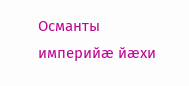Османты империйæ йæхи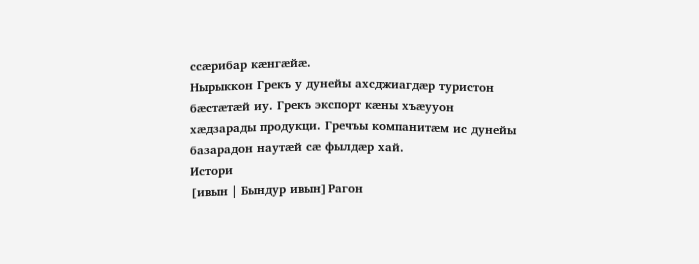ссæрибар кæнгæйæ.
Нырыккон Грекъ у дунейы ахсджиагдæр туристон бæстæтæй иу. Грекъ экспорт кæны хъæууон хæдзарады продукци. Гречъы компанитæм ис дунейы базарадон наутæй сæ фылдæр хай.
Истори
[ивын | Бындур ивын]Рагон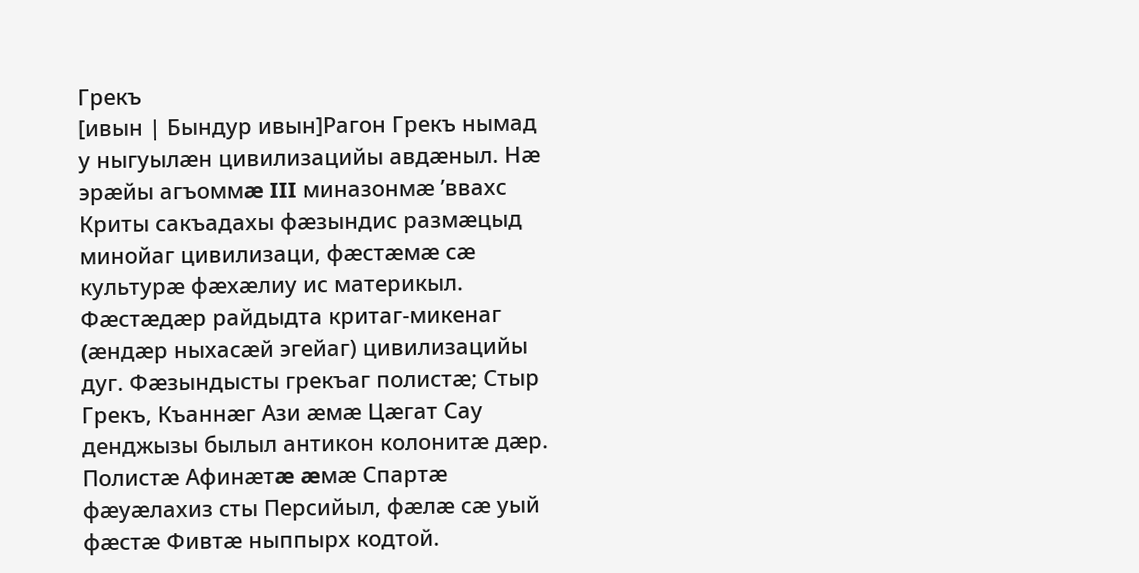Грекъ
[ивын | Бындур ивын]Рагон Грекъ нымад у ныгуылæн цивилизацийы авдæныл. Нæ эрæйы агъоммæ III миназонмæ ’ввахс Криты сакъадахы фæзындис размæцыд минойаг цивилизаци, фæстæмæ сæ культурæ фæхæлиу ис материкыл. Фæстæдæр райдыдта критаг-микенаг (æндæр ныхасæй эгейаг) цивилизацийы дуг. Фæзындысты грекъаг полистæ; Стыр Грекъ, Къаннæг Ази æмæ Цæгат Сау денджызы былыл антикон колонитæ дæр.
Полистæ Афинæтæ æмæ Спартæ фæуæлахиз сты Персийыл, фæлæ сæ уый фæстæ Фивтæ ныппырх кодтой.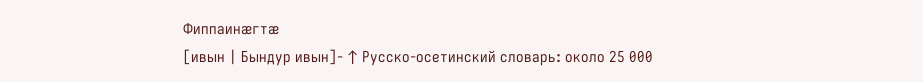Фиппаинæгтæ
[ивын | Бындур ивын]- ↑ Русско-осетинский словарь: около 25 000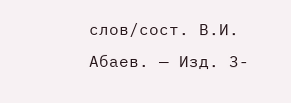слов/сост. В.И. Абаев. — Изд. 3-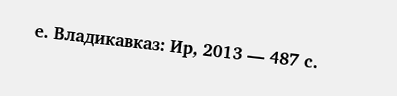е. Владикавказ: Ир, 2013 — 487 с.